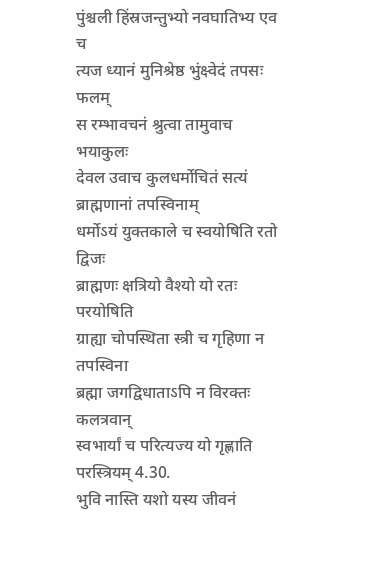पुंश्चली हिंस्रजन्तुभ्यो नवघातिभ्य एव च
त्यज ध्यानं मुनिश्रेष्ठ भुंक्ष्वेदं तपसः फलम्
स रम्भावचनं श्रुत्वा तामुवाच भयाकुलः
देवल उवाच कुलधर्मोचितं सत्यं ब्राह्मणानां तपस्विनाम्
धर्मोऽयं युक्तकाले च स्वयोषिति रतो द्विजः
ब्राह्मणः क्षत्रियो वैश्यो यो रतः परयोषिति
ग्राह्या चोपस्थिता स्त्री च गृहिणा न तपस्विना
ब्रह्मा जगद्विधाताऽपि न विरक्तः कलत्रवान्
स्वभार्यां च परित्यज्य यो गृह्णाति परस्त्रियम् 4.30.
भुवि नास्ति यशो यस्य जीवनं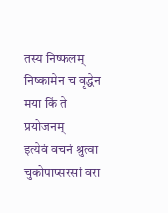तस्य निष्फलम्
निष्कामेन च वृद्धेन मया किं ते प्रयोजनम्
इत्येवं वचनं श्रुत्वा चुकोपाप्सरसां वरा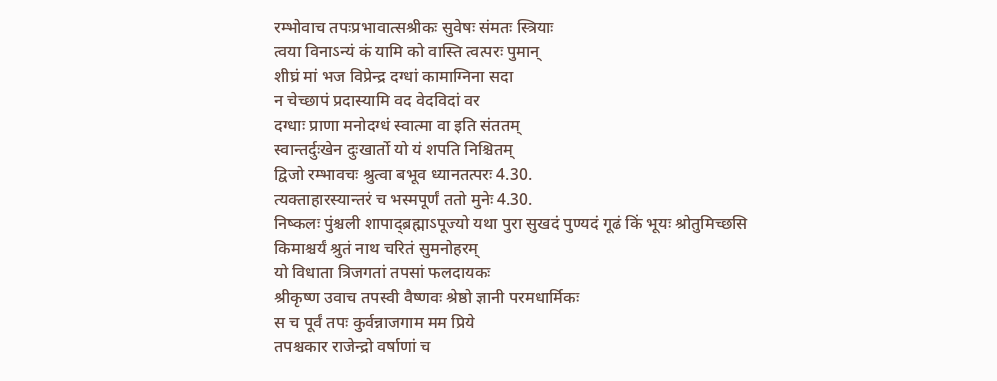रम्भोवाच तपःप्रभावात्सश्रीकः सुवेषः संमतः स्त्रियाः
त्वया विनाऽन्यं कं यामि को वास्ति त्वत्परः पुमान्
शीघ्रं मां भज विप्रेन्द्र दग्धां कामाग्निना सदा
न चेच्छापं प्रदास्यामि वद वेदविदां वर
दग्धाः प्राणा मनोदग्धं स्वात्मा वा इति संततम्
स्वान्तर्दुःखेन दुःखार्तो यो यं शपति निश्चितम्
द्विजो रम्भावचः श्रुत्वा बभूव ध्यानतत्परः 4.30.
त्यक्ताहारस्यान्तरं च भस्मपूर्णं ततो मुनेः 4.30.
निष्कलः पुंश्चली शापाद्ब्रह्माऽपूज्यो यथा पुरा सुखदं पुण्यदं गूढं किं भूयः श्रोतुमिच्छसि
किमाश्चर्यं श्रुतं नाथ चरितं सुमनोहरम्
यो विधाता त्रिजगतां तपसां फलदायकः
श्रीकृष्ण उवाच तपस्वी वैष्णवः श्रेष्ठो ज्ञानी परमधार्मिकः
स च पूर्वं तपः कुर्वन्नाजगाम मम प्रिये
तपश्चकार राजेन्द्रो वर्षाणां च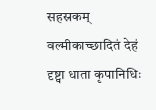सहस्रकम्
वल्मीकाच्छादितं देहं दृष्ट्वा धाता कृपानिधिः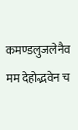कमण्डलुजलेनैव मम देहोद्भवेन च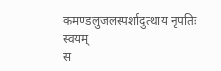कमण्डलुजलस्पर्शादुत्थाय नृपतिः स्वयम्
स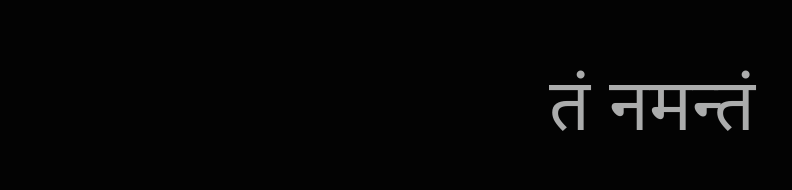तं नमन्तं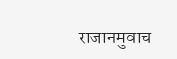राजानमुवाच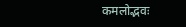कमलोद्भवः